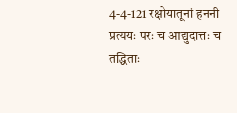4-4-121 रक्षोयातूनां हननी प्रत्ययः परः च आद्युदात्तः च तद्धिताः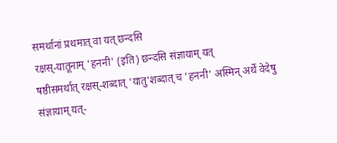समर्थानां प्रथमात् वा यत् छन्दसि
रक्षस्-यातूनाम् 'हननी' (इति) छन्दसि संज्ञायाम् यत्
षष्ठीसमर्थात् रक्षस्-शब्दात् 'यातु'शब्दात् च 'हननी' अस्मिन् अर्थे वेदेषु संज्ञायाम् यत्-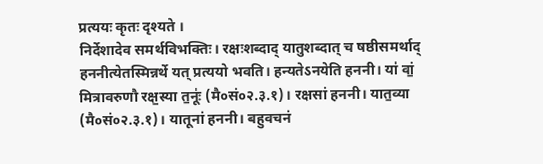प्रत्ययः कृतः दृश्यते ।
निर्देशादेव समर्थविभक्तिः। रक्षःशब्दाद् यातुशब्दात् च षष्ठीसमर्थाद् हननीत्येतस्मिन्नर्थे यत् प्रत्ययो भवति। हन्यतेऽनयेति हननी। या॑ वां॒ मित्रावरुणौ रक्ष॒स्या त॒नूः॑ (मै०सं०२.३.१)। रक्षसां हननी। यात॒व्या (मै०सं०२.३.१)। यातूनां हननी। बहुवचनं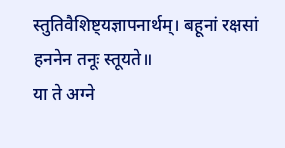स्तुतिवैशिष्ट्यज्ञापनार्थम्। बहूनां रक्षसां हननेन तनूः स्तूयते॥
या ते अग्ने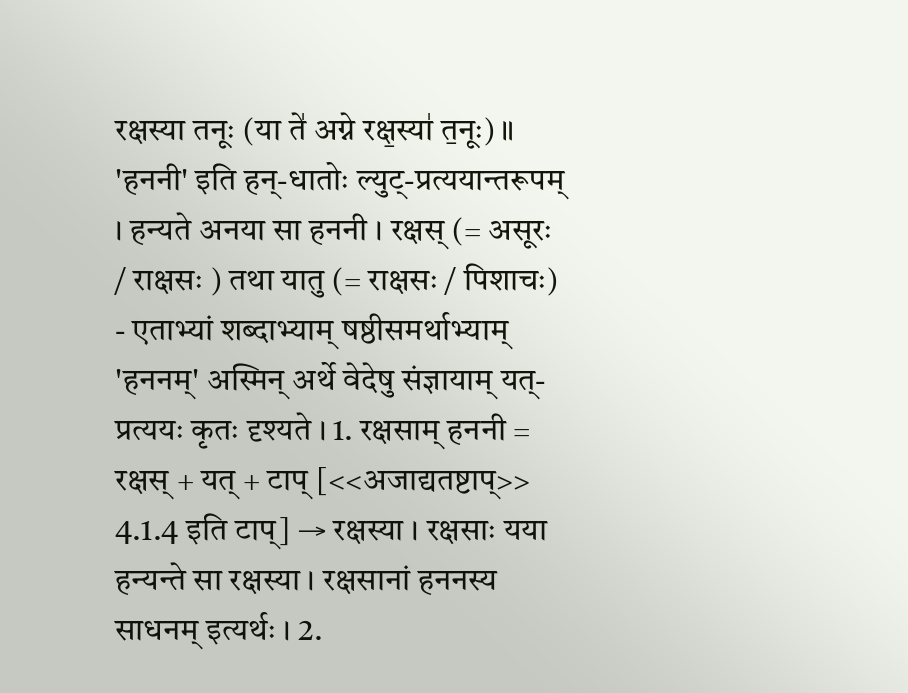रक्षस्या तनूः (या ते॑ अग्ने रक्ष॒स्या॑ त॒नूः) ॥
'हननी' इति हन्-धातोः ल्युट्-प्रत्ययान्तरूपम् । हन्यते अनया सा हननी । रक्षस् (= असूरः / राक्षसः ) तथा यातु (= राक्षसः / पिशाचः) - एताभ्यां शब्दाभ्याम् षष्ठीसमर्थाभ्याम् 'हननम्' अस्मिन् अर्थे वेदेषु संज्ञायाम् यत्-प्रत्ययः कृतः दृश्यते । 1. रक्षसाम् हननी = रक्षस् + यत् + टाप् [<<अजाद्यतष्टाप्>> 4.1.4 इति टाप्] → रक्षस्या । रक्षसाः यया हन्यन्ते सा रक्षस्या । रक्षसानां हननस्य साधनम् इत्यर्थः । 2.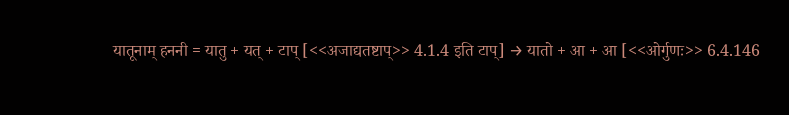यातूनाम् हननी = यातु + यत् + टाप् [<<अजाद्यतष्टाप्>> 4.1.4 इति टाप्] → यातो + आ + आ [<<ओर्गुणः>> 6.4.146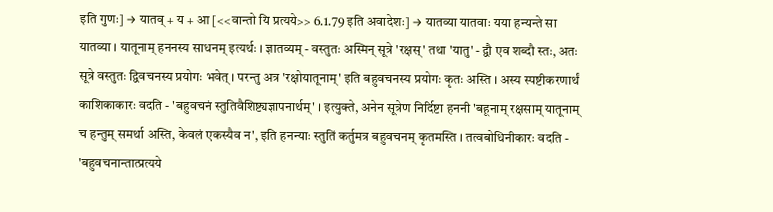इति गुणः] → यातव् + य + आ [<<वान्तो यि प्रत्यये>> 6.1.79 इति अवादेशः] → यातव्या यातवाः यया हन्यन्ते सा यातव्या । यातूनाम् हननस्य साधनम् इत्यर्थः । ज्ञातव्यम् - वस्तुतः अस्मिन् सूत्रे 'रक्षस्' तथा 'यातु' - द्वौ एव शब्दौ स्तः, अतः सूत्रे वस्तुतः द्विवचनस्य प्रयोगः भवेत् । परन्तु अत्र 'रक्षोयातूनाम्' इति बहुवचनस्य प्रयोगः कृतः अस्ति । अस्य स्पष्टीकरणार्थं काशिकाकारः वदति - 'बहुवचनं स्तुतिवैशिष्ट्यज्ञापनार्थम्' । इत्युक्ते, अनेन सूत्रेण निर्दिष्टा हननी 'बहूनाम् रक्षसाम् यातूनाम् च हन्तुम् समर्था अस्ति, केवलं एकस्यैव न', इति हनन्याः स्तुतिं कर्तुमत्र बहुवचनम् कृतमस्ति । तत्वबोधिनीकारः वदति - 'बहुवचनान्तात्प्रत्यये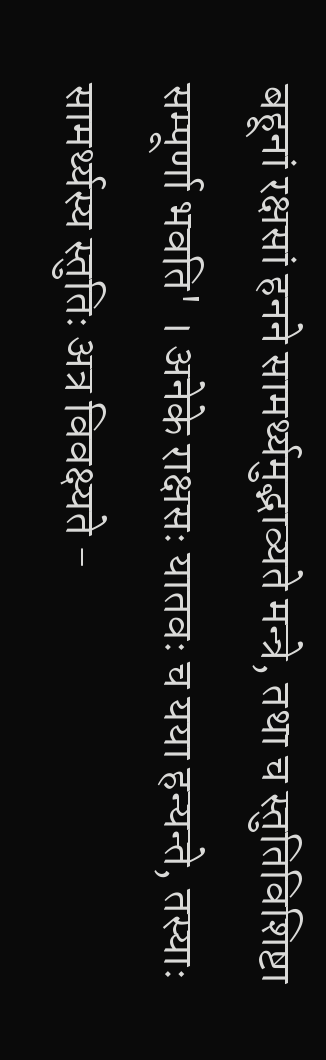बहूनां रक्षसां हनने सामर्थ्यमुद्भाव्यते मन्त्रे, तथा च स्तुतिविशिष्टा सम्पूर्णा भवति' । अनेके राक्षसः यातवः च यया हन्यन्ते, तस्याः सामर्थ्यस्य स्तुतिः अत्र विवक्ष्यते -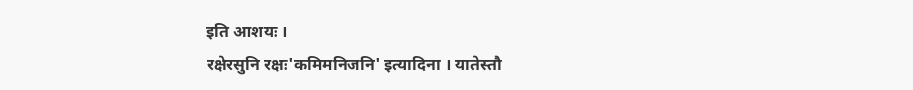इति आशयः ।
रक्षेरसुनि रक्षः'कमिमनिजनि' इत्यादिना । यातेस्तौ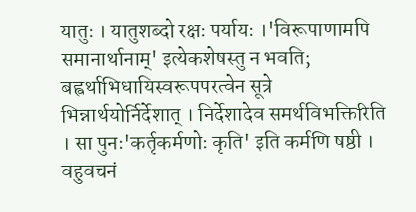यातुः । यातुशब्दो रक्षः पर्यायः ।'विरूपाणामपि समानार्थानाम्' इत्येकशेषस्तु न भवति; बह्वर्थाभिधायिस्वरूपपरत्वेन सूत्रे भिन्नार्थयोर्निर्देशात् । निर्देशादेव समर्थविभक्तिरिति । सा पुनः'कर्तृकर्मणोः कृति' इति कर्मणि षष्ठी । वहुवचनं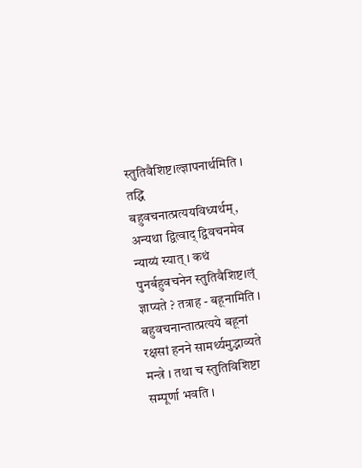स्तुतिवैशिष्ट।ल्ज्ञापनार्थमिति । तद्धि बहुवचनात्प्रत्ययविध्यर्थम्, अन्यथा द्वित्वाद् द्विवचनमेव न्याय्यं स्यात् । कथं पुनर्बहुवचनेन स्तुतिवैशिष्ट।ल्ं ज्ञाप्यते ? तत्राह - बहूनामिति । बहुवचनान्तात्प्रत्यये बहूनां रक्षसां हनने सामर्थ्यमुद्भाव्यते मन्त्रे । तथा च स्तुतिविशिष्टा सम्पूर्णा भवति ।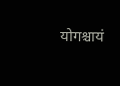योगश्चायं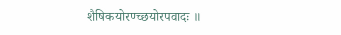शैषिकयोरण्च्छयोरपवादः ॥